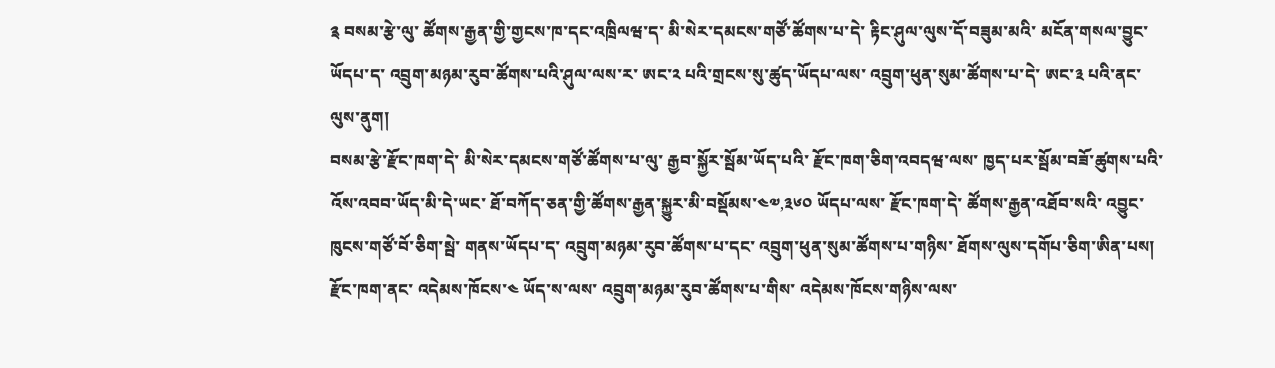༉ བསམ་རྩེ་ལུ་ ཚོགས་རྒྱན་གྱི་གྱངས་ཁ་དང་འཁྲིལཝ་ད་ མི་སེར་དམངས་གཙོ་ཚོགས་པ་དེ་ རྟིང་ཤུལ་ལུས་དོ་བཟུམ་མའི་ མངོན་གསལ་བྱུང་ཡོདཔ་ད་ འབྲུག་མཉམ་རུབ་ཚོགས་པའི་ཤུལ་ལས་ར་ ཨང་༢ པའི་གྲངས་སུ་ཚུད་ཡོདཔ་ལས་ འབྲུག་ཕུན་སུམ་ཚོགས་པ་དེ་ ཨང་༣ པའི་ནང་ལུས་ནུག།
བསམ་རྩེ་རྫོང་ཁག་དེ་ མི་སེར་དམངས་གཙོ་ཚོགས་པ་ལུ་ རྒྱབ་སྐྱོར་སྦོམ་ཡོད་པའི་ རྫོང་ཁག་ཅིག་འབདཝ་ལས་ ཁྱད་པར་སྦོམ་བཟོ་ཚུགས་པའི་ འོས་འབབ་ཡོད་མི་དེ་ཡང་ ཐོ་བཀོད་ཅན་གྱི་ཚོགས་རྒྱན་སྐྱུར་མི་བསྡོམས་༤༧,༣༦༠ ཡོདཔ་ལས་ རྫོང་ཁག་དེ་ ཚོགས་རྒྱན་འཐོབ་སའི་ འབྱུང་ཁུངས་གཙོ་བོ་ཅིག་སྦེ་ གནས་ཡོདཔ་ད་ འབྲུག་མཉམ་རུབ་ཚོགས་པ་དང་ འབྲུག་ཕུན་སུམ་ཚོགས་པ་གཉིས་ ཐོགས་ལུས་དགོཔ་ཅིག་ཨིན་པས།
རྫོང་ཁག་ནང་ འདེམས་ཁོངས་༤ ཡོད་ས་ལས་ འབྲུག་མཉམ་རུབ་ཚོགས་པ་གིས་ འདེམས་ཁོངས་གཉིས་ལས་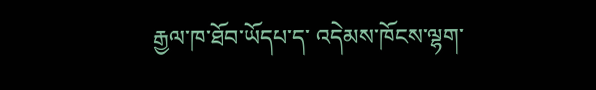རྒྱལ་ཁ་ཐོབ་ཡོདཔ་ད་ འདེམས་ཁོངས་ལྷག་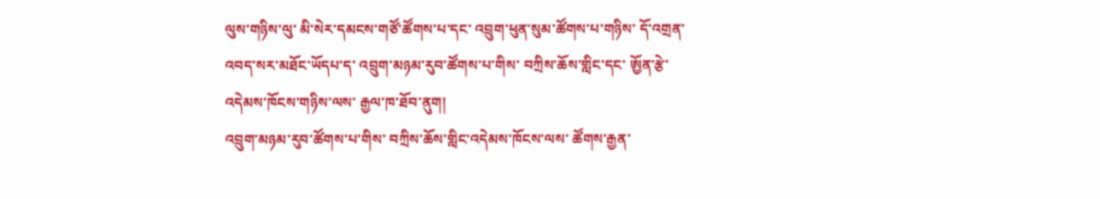ལུས་གཉིས་ལུ་ མི་སེར་དམངས་གཙོ་ཚོགས་པ་དང་ འབྲུག་ཕུན་སུམ་ཚོགས་པ་གཉིས་ དོ་འགྲན་འབད་སར་མཐོང་ཡོདཔ་ད་ འབྲུག་མཉམ་རུབ་ཚོགས་པ་གིས་ བཀྲིས་ཆོས་གླིང་དང་ ཨྱོན་རྩེ་འདེམས་ཁོངས་གཉིས་ལས་ རྒྱལ་ཁ་ཐོབ་ནུག།
འབྲུག་མཉམ་རུབ་ཚོགས་པ་གིས་ བཀྲིས་ཆོས་གླིང་འདེམས་ཁོངས་ལས་ ཚོགས་རྒྱན་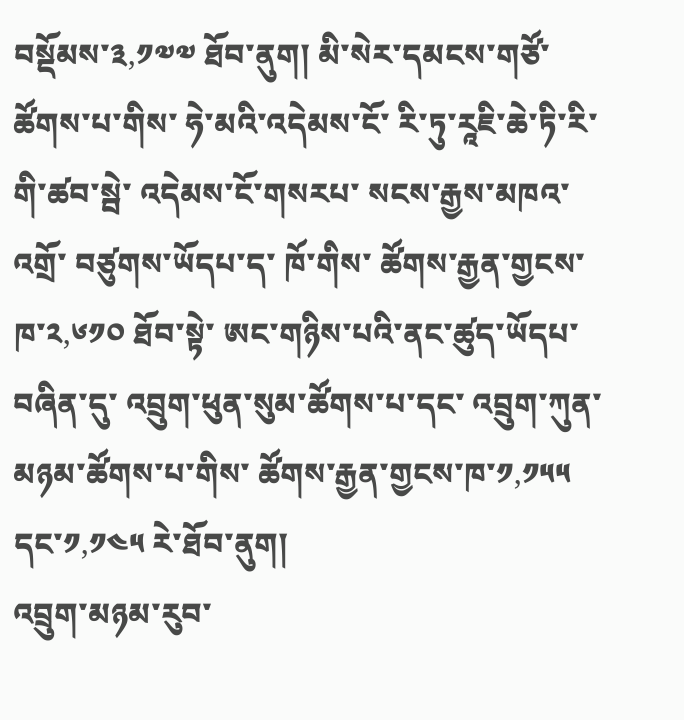བསྡོམས་༣,༡༧༧ ཐོབ་ནུག། མི་སེར་དམངས་གཙོ་ཚོགས་པ་གིས་ ཧེ་མའི་འདེམས་ངོ་ རི་ཏུ་རཱཇི་ཆེ་ཏི་རི་གི་ཚབ་སྦེ་ འདེམས་ངོ་གསརཔ་ སངས་རྒྱས་མཁའ་འགྲོ་ བཙུགས་ཡོདཔ་ད་ ཁོ་གིས་ ཚོགས་རྒྱན་གྱངས་ཁ་༢,༦༡༠ ཐོབ་སྟེ་ ཨང་གཉིས་པའི་ནང་ཚུད་ཡོདཔ་བཞིན་དུ་ འབྲུག་ཕུན་སུམ་ཚོགས་པ་དང་ འབྲུག་ཀུན་མཉམ་ཚོགས་པ་གིས་ ཚོགས་རྒྱན་གྱངས་ཁ་༡,༡༥༥ དང་༡,༡༤༥ རེ་ཐོབ་ནུག།
འབྲུག་མཉམ་རུབ་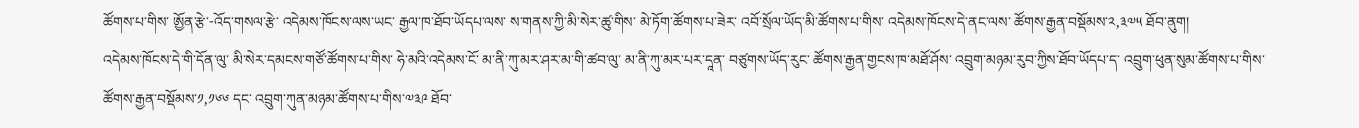ཚོགས་པ་གིས་ ཨྱོན་རྩེ་-འོད་གསལ་རྩེ་ འདེམས་ཁོངས་ལས་ཡང་ རྒྱལ་ཁ་ཐོབ་ཡོདཔ་ལས་ ས་གནས་ཀྱི་མི་སེར་ཚུ་གིས་ མེ་ཏོག་ཚོགས་པ་ཟེར་ འབོ་སྲོལ་ཡོད་མི་ཚོགས་པ་གིས་ འདེམས་ཁོངས་དེ་ནང་ལས་ ཚོགས་རྒྱན་བསྡོམས་༢,༣༧༥ ཐོབ་ནུག།
འདེམས་ཁོངས་དེ་གི་དོན་ལུ་ མི་སེར་དམངས་གཙོ་ཚོགས་པ་གིས་ ཧེ་མའི་འདེམས་ངོ་ མ་ནི་ཀུ་མར་ཤར་མ་གི་ཚབ་ལུ་ མ་ནི་ཀུ་མར་པར་དཱན་ བཙུགས་ཡོད་རུང་ ཚོགས་རྒྱན་གྱངས་ཁ་མཐོ་ཤོས་ འབྲུག་མཉམ་རུབ་ཀྱིས་ཐོབ་ཡོདཔ་ད་ འབྲུག་ཕུན་སུམ་ཚོགས་པ་གིས་ ཚོགས་རྒྱན་བསྡོམས་༡,༡༦༦ དང་ འབྲུག་ཀུན་མཉམ་ཚོགས་པ་གིས་༧༣༩ ཐོབ་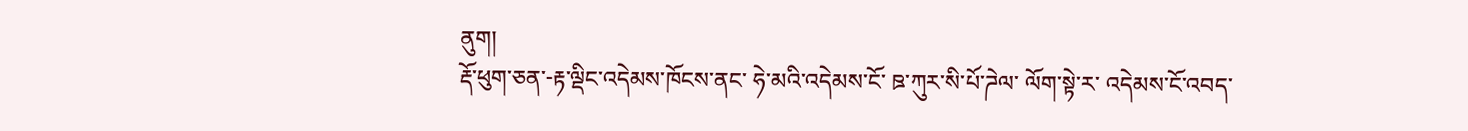ནུག།
རྡོ་ཕུག་ཅན་-རྟ་ལྡིང་འདེམས་ཁོངས་ནང་ ཧེ་མའི་འདེམས་ངོ་ ཋ་ཀུར་སི་པོ་ཌེལ་ ལོག་སྟེ་ར་ འདེམས་ངོ་འབད་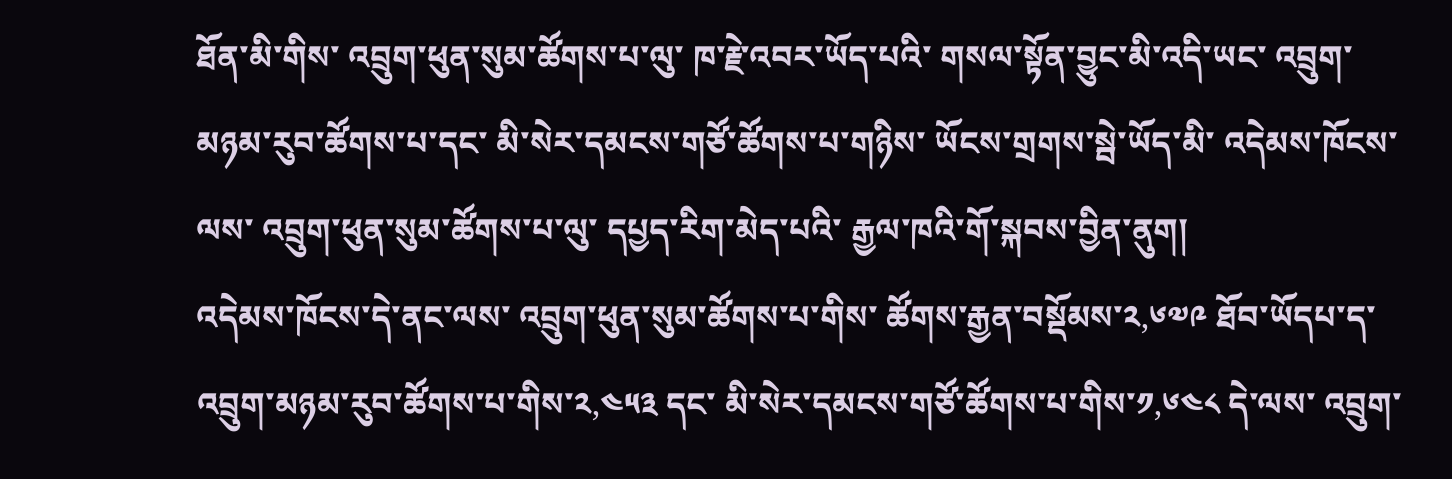ཐོན་མི་གིས་ འབྲུག་ཕུན་སུམ་ཚོགས་པ་ལུ་ ཁ་རྗེ་འབར་ཡོད་པའི་ གསལ་སྟོན་བྱུང་མི་འདི་ཡང་ འབྲུག་མཉམ་རུབ་ཚོགས་པ་དང་ མི་སེར་དམངས་གཙོ་ཚོགས་པ་གཉིས་ ཡོངས་གྲགས་སྦེ་ཡོད་མི་ འདེམས་ཁོངས་ལས་ འབྲུག་ཕུན་སུམ་ཚོགས་པ་ལུ་ དཔྱད་རིག་མེད་པའི་ རྒྱལ་ཁའི་གོ་སྐབས་བྱིན་ནུག།
འདེམས་ཁོངས་དེ་ནང་ལས་ འབྲུག་ཕུན་སུམ་ཚོགས་པ་གིས་ ཚོགས་རྒྱན་བསྡོམས་༢,༦༧༩ ཐོབ་ཡོདཔ་ད་ འབྲུག་མཉམ་རུབ་ཚོགས་པ་གིས་༢,༤༥༣ དང་ མི་སེར་དམངས་གཙོ་ཚོགས་པ་གིས་༡,༦༤༨ དེ་ལས་ འབྲུག་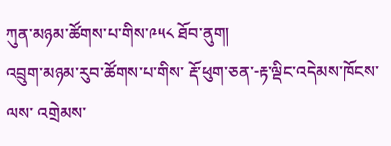ཀུན་མཉམ་ཚོགས་པ་གིས་༩༥༨ ཐོབ་ནུག།
འབྲུག་མཉམ་རུབ་ཚོགས་པ་གིས་ རྡོ་ཕུག་ཅན་-རྟ་ལྡིང་འདེམས་ཁོངས་ལས་ འགྲེམས་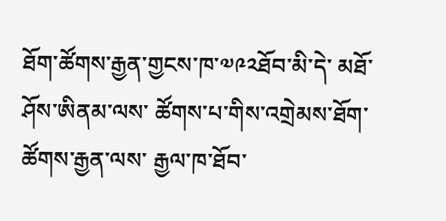ཐོག་ཚོགས་རྒྱན་གྱངས་ཁ་༧༩༢ཐོབ་མི་དེ་ མཐོ་ཤོས་ཨིནམ་ལས་ ཚོགས་པ་གིས་འགྲེམས་ཐོག་ཚོགས་རྒྱན་ལས་ རྒྱལ་ཁ་ཐོབ་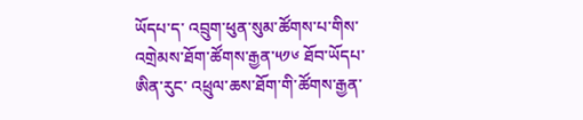ཡོདཔ་ད་ འབྲུག་ཕུན་སུམ་ཚོགས་པ་གིས་ འགྲེམས་ཐོག་ཚོགས་རྒྱན་༥༡༦ ཐོབ་ཡོདཔ་ཨིན་རུང་ འཕྲུལ་ཆས་ཐོག་གི་ཚོགས་རྒྱན་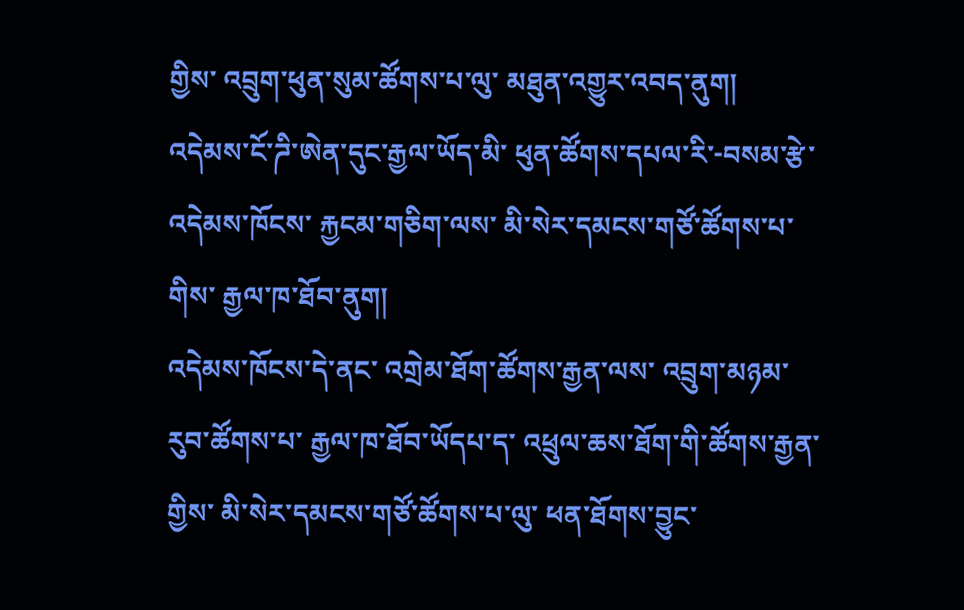གྱིས་ འབྲུག་ཕུན་སུམ་ཚོགས་པ་ལུ་ མཐུན་འགྱུར་འབད་ནུག།
འདེམས་ངོ་ཌི་ཨེན་དུང་རྒྱལ་ཡོད་མི་ ཕུན་ཚོགས་དཔལ་རི་-བསམ་རྩེ་འདེམས་ཁོངས་ རྐྱངམ་གཅིག་ལས་ མི་སེར་དམངས་གཙོ་ཚོགས་པ་གིས་ རྒྱལ་ཁ་ཐོབ་ནུག།
འདེམས་ཁོངས་དེ་ནང་ འགྲེམ་ཐོག་ཚོགས་རྒྱན་ལས་ འབྲུག་མཉམ་རུབ་ཚོགས་པ་ རྒྱལ་ཁ་ཐོབ་ཡོདཔ་ད་ འཕྲུལ་ཆས་ཐོག་གི་ཚོགས་རྒྱན་གྱིས་ མི་སེར་དམངས་གཙོ་ཚོགས་པ་ལུ་ ཕན་ཐོགས་བྱུང་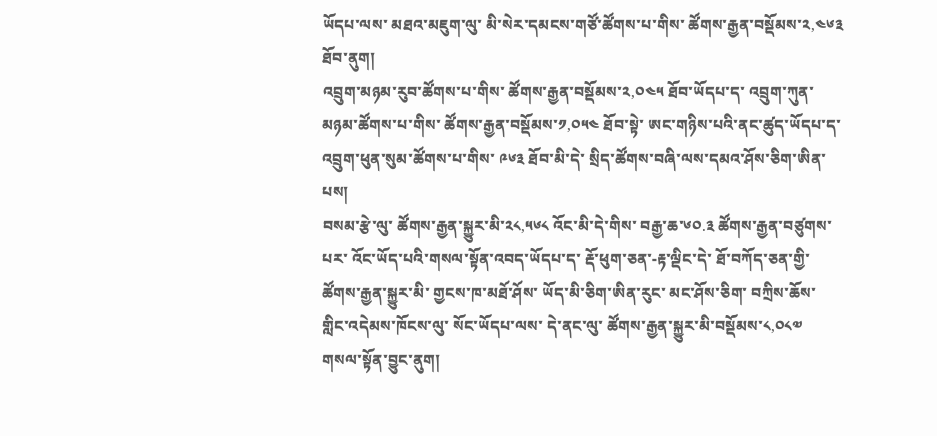ཡོདཔ་ལས་ མཐའ་མཇུག་ལུ་ མི་སེར་དམངས་གཙོ་ཚོགས་པ་གིས་ ཚོགས་རྒྱན་བསྡོམས་༢,༤༦༣ ཐོབ་ནུག།
འབྲུག་མཉམ་རུབ་ཚོགས་པ་གིས་ ཚོགས་རྒྱན་བསྡོམས་༢,༠༤༥ ཐོབ་ཡོདཔ་ད་ འབྲུག་ཀུན་མཉམ་ཚོགས་པ་གིས་ ཚོགས་རྒྱན་བསྡོམས་༡,༠༥༤ ཐོབ་སྟེ་ ཨང་གཉིས་པའི་ནང་ཚུད་ཡོདཔ་ད་ འབྲུག་ཕུན་སུམ་ཚོགས་པ་གིས་ ༩༦༣ ཐོབ་མི་དེ་ སྲིད་ཚོགས་བཞི་ལས་དམའ་ཤོས་ཅིག་ཨིན་པས།
བསམ་རྩེ་ལུ་ ཚོགས་རྒྱན་སྐྱུར་མི་༢༨,༥༦༨ འོང་མི་དེ་གིས་ བརྒྱ་ཆ་༦༠.༣ ཚོགས་རྒྱན་བཙུགས་པར་ འོང་ཡོད་པའི་གསལ་སྟོན་འབད་ཡོདཔ་ད་ རྡོ་ཕུག་ཅན་-རྟ་ལྡིང་དེ་ ཐོ་བཀོད་ཅན་གྱི་ཚོགས་རྒྱན་སྐྱུར་མི་ གྱངས་ཁ་མཐོ་ཤོས་ ཡོད་མི་ཅིག་ཨིན་རུང་ མང་ཤོས་ཅིག་ བཀྲིས་ཆོས་གླིང་འདེམས་ཁོངས་ལུ་ སོང་ཡོདཔ་ལས་ དེ་ནང་ལུ་ ཚོགས་རྒྱན་སྐྱུར་མི་བསྡོམས་༨,༠༨༧ གསལ་སྟོན་བྱུང་ནུག།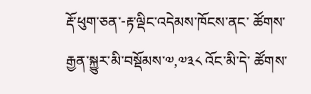རྡོ་ཕུག་ཅན་-རྟ་ལྡིང་འདེམས་ཁོངས་ནང་ ཚོགས་རྒྱན་སྐྱུར་མི་བསྡོམས་༧,༧༣༨ འོང་མི་དེ་ ཚོགས་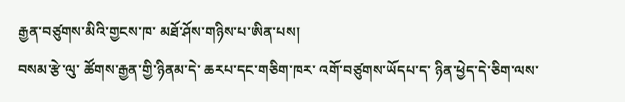རྒྱན་བཙུགས་མིའི་གྱངས་ཁ་ མཐོ་ཤོས་གཉིས་པ་ཨིན་པས།
བསམ་རྩེ་ལུ་ ཚོགས་རྒྱན་གྱི་ཉིནམ་དེ་ ཆརཔ་དང་གཅིག་ཁར་ འགོ་བཙུགས་ཡོདཔ་ད་ ཉིན་ཕྱེད་དེ་ཅིག་ལས་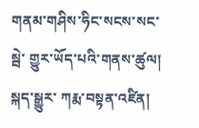གནམ་གཤིས་ཧིང་སངས་སང་སྦེ་ གྱུར་ཡོད་པའི་གནས་ཚུལ།
སྐད་སྒྱུར་ ཀརྨ་བསྟན་འཛིན།